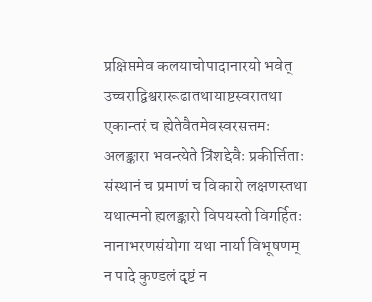प्रक्षिप्तमेव कलयाचोपादानारयो भवेत्
उच्चराद्विश्वरारूढातथायाष्टस्वरातथा
एकान्तरं च ह्येतेवैतमेवस्वरसत्तमः
अलङ्कारा भवन्त्येते त्रिंशद्देवैः प्रकीर्त्तिताः
संस्थानं च प्रमाणं च विकारो लक्षणस्तथा
यथात्मनो ह्यलङ्कारो विपयस्तो विगर्हितः
नानाभरणसंयोगा यथा नार्या विभूषणम्
न पादे कुण्डलं दृष्टं न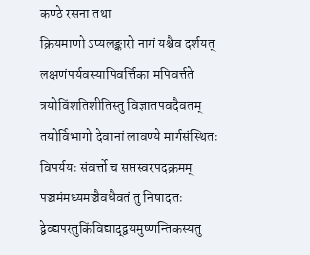कण्ठे रसना तथा
क्रियमाणो ऽप्यलङ्कारो नागं यश्चैव दर्शयत्
लक्षणंपर्यवस्यापिवर्त्तिका मपिवर्त्तते
त्रयोविंशतिशीतिस्तु विज्ञातपवदैवतम्
तयोर्विभागो देवानां लावण्ये मार्गसंस्थितः
विपर्ययः संवर्त्तो च सप्तस्वरपदक्रमम्
पञ्चमंमध्यमञ्चैवधैवतं तु निषादतः
द्वेव्द्यपरतुकिंविद्याद्द्वयमुष्णन्तिकस्यतु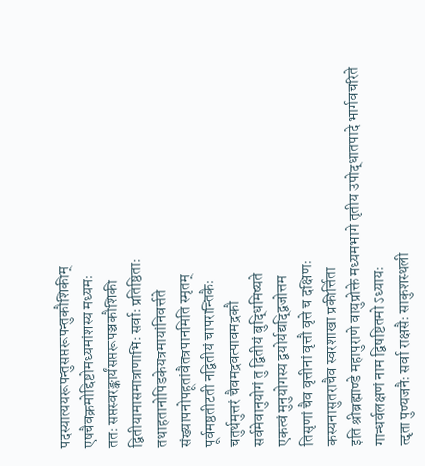पदस्यात्ययरूपन्तुसप्तरूपन्तुकौशिकीम्
एषचैवक्रमोद्दिष्टोमध्यमांशस्य मध्यमः
ततः सप्तस्वरङ्कार्यंसप्तरूपञ्चकौशिकी
द्वितीयामासमात्राणाभिः सर्वाः प्रतिष्ठिताः
तथाहतानोपिडकेयत्रमायांनिवर्त्तते
संख्यापनोपहूतांवैतत्रपानमिति स्मृतम्
पूर्वमष्ठतीटती नद्वितीयं चापरान्तिकैः
चतुर्थमुत्तरं चैवमद्रवत्पावमद्रकौ
सर्वमेवानुयोगं तु द्वितीयं बुद्धिमिष्यते
एकत्वं मुनुयोगस्य द्वयोर्यद्यद्द्विजोत्तम
तिसृणां चैव वृत्तीनां वृत्तौ वृत्ते च दक्षिणः
कस्यनासुतराचैव स्वरशाखा प्रकीर्त्तिता
इति श्रीब्रह्माण्डे महापुराणे वायुप्रोक्ते मध्यमभागे तृतीय उपोद्धातपादे भार्गवचरिते गान्धर्वलक्षणं नाम द्विषष्टितमो ऽध्यायः
त्दृता पुण्यजनैः सर्वा राक्षसैः साकुशस्थली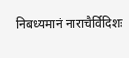निबध्यमानं नाराचैर्विदिशः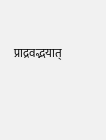प्राद्रवद्भयात्